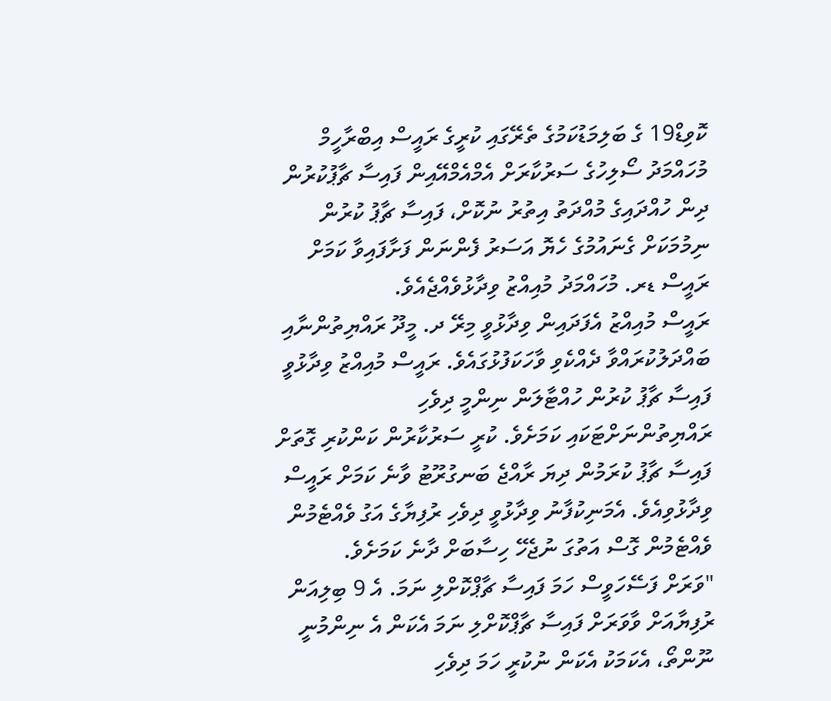ކޮވިޑް19 ގެ ބަލިމަޑުކަމުގެ ތެރޭގައި ކުރީގެ ރައީސް އިބްރާހީމް މުހައްމަދު ސޯލިހުގެ ސަރުކާރަށް އެމްއެމްއޭއިން ފައިސާ ޗާޕުކުރުން ދިން ހުއްދައިގެ މުއްދަތު އިތުރު ނުކޮށް، ފައިސާ ޗާޕު ކުރުން ނިމުމަކަށް ގެނައުމުގެ ހެޔޮ އަސަރު ފެންނަން ފަށާފައިވާ ކަމަށް ރައީސް ޑރ. މުހައްމަދު މުއިއްޒު ވިދާޅުވެއްޖެއެވެ.
ރައީސް މުއިއްޒު އެފަދައިން ވިދާޅުވީ މިރޭ ދ. މީދޫ ރައްޔިތުންނާއި ބައްދަލުކުރައްވާ ދެއްކެވި ވާހަކަފުޅުގައެވެ. ރައީސް މުއިއްޒު ވިދާޅުވީ ފައިސާ ޗާޕު ކުރުން ހުއްޓާލަން ނިންމީ ދިވެހި ރައްޔިތުންނަށްޓަކައި ކަމަށެވެ. ކުރީ ސަރުކާރުން ކަންކުރި ގޮތަށް ފައިސާ ޗާޕު ކުރަމުން ދިޔަ ރާއްޖެ ބަނގުރޫޓު ވާނެ ކަމަށް ރައީސް ވިދާޅުވިއެވެ. އެމަނިކުފާނު ވިދާޅުވީ ދިވެހި ރުފިޔާގެ އަގު ވެއްޓެމުން ވެއްޓެމުން ގޮސް އަތުގަ ނުޖެހޭ ހިސާބަށް ދާނެ ކަމަށެވެ.
"ވަރަށް ފަސޭހަވީސް ހަމަ ފައިސާ ޗާޕްކޮށްލި ނަމަ. އެ 9 ބިލިއަން ރުފިޔާއަށް ވާވަރަށް ފައިސާ ޗާޕްކޮށްލި ނަމަ އެކަން އެ ނިންމުނީ ނޫންތޯ، އެކަމަކު އެކަން ނުކުރީ ހަމަ ދިވެހި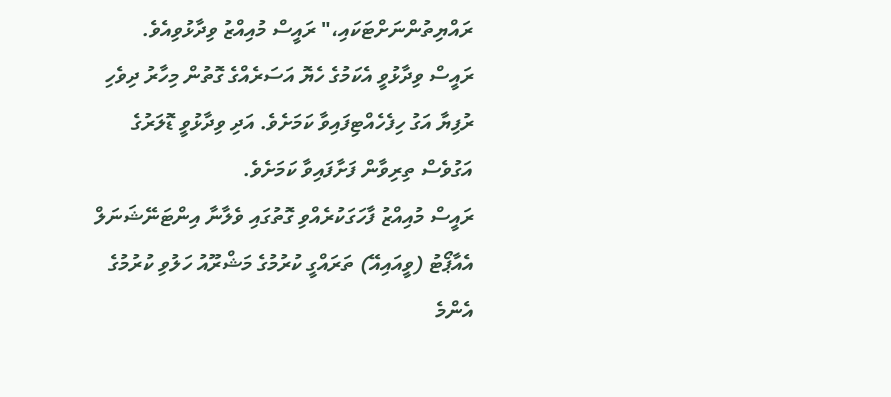ރައްޔިތުންނަށްޓަކައި،" ރައީސް މުއިއްޒު ވިދާޅުވިއެވެ.
ރައީސް ވިދާޅުވީ އެކަމުގެ ހެޔޮ އަސަރެއްގެ ގޮތުން މިހާރު ދިވެހި ރުފިޔާ އަގު ހިފެހެއްޓިފައިވާ ކަމަށެވެ. އަދި ވިދާޅުވީ ޑޮލަރުގެ އަގުވެސް ތިރިވާން ފަށާފައިވާ ކަމަށެވެ.
ރައީސް މުއިއްޒު ފާހަގަކުރެއްވި ގޮތުގައި ވެލާނާ އިންޓަނޭޝަނަލް އެއާޕޯޓު (ވީއައިއޭ) ތަރައްގީ ކުރުމުގެ މަޝްރޫއު ހަލުވި ކުރުމުގެ އެންމެ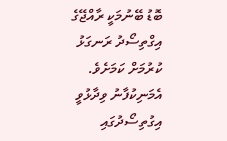ބޮޑު ބޭނުމަކީ ރާއްޖޭގެ އިގްތިސޯދު ރަނގަޅު ކުރުމަށް ކަމަށެވެ. އެމަނިކުފާނު ވިދާޅުވީ އިގުތިސޯދުގައި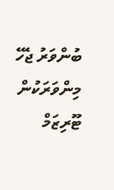ބުންވަރު ޖެހޭ މިންވަރަކުން ޓޫރިޒަމް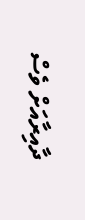ދާއިރާއަށް ވެސް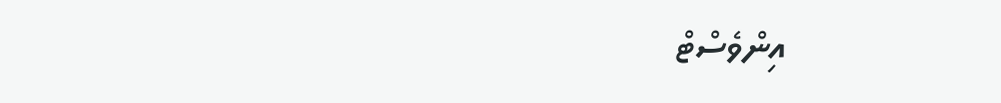އިންވެސްޓް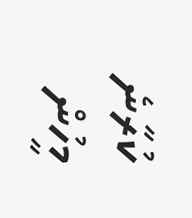ކުރާނެ މީހުން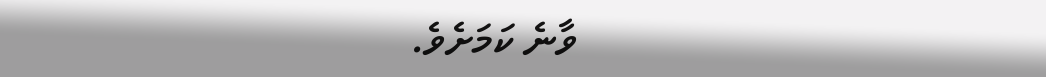ވާނެ ކަމަށެވެ.